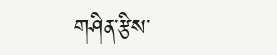གཤིན་རྩིས་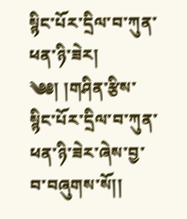སྙིང་པོར་དྲིལ་བ་ཀུན་ཕན་ཉི་ཟེར།
༄༅། །གཤིན་རྩིས་སྙིང་པོར་དྲིལ་བ་ཀུན་ཕན་ཉི་ཟེར་ཞེས་བྱ་བ་བཞུགས་སོ།།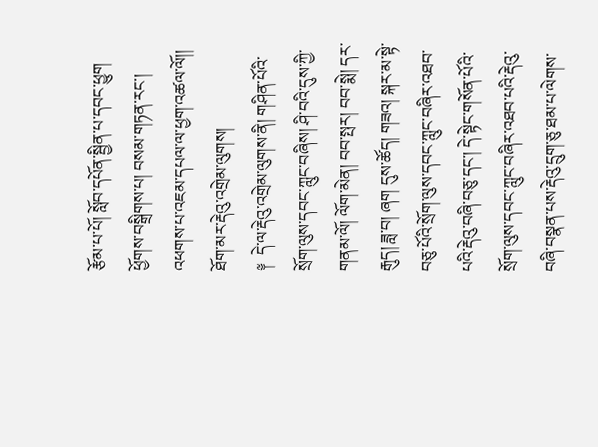རྩོམ་པ་པོ། སློབ་དཔོན་སྦྱིན་པ་དབང་ཕྱུག
ཕྱོགས་བསྒྲིགས་པ། བསམ་གཏན་རང་།
འཕགས་པ་འཇམ་དཔལ་ལ་ཕྱག་འཚལ་ལོ།།
ཐོག་མར་རྡེའུ་འགྲེམ་ལུགས།
༈  དེ་ལ་རྡེའུ་འགྲེམ་ལུགས་ནི། གཤིན་པོའི་སྲོག་ལུས་དབང་ཀླུང་བཞིས། ཤི་བའི་དུས་ཀྱི་གནམ་ལོ། ལོག་མེན། བབ་སྤར། བབ་སྨེ། དར་རྒུད། ཟླ་བ། ཞག དུས་ཚོད། གཟའ། སྐར་མ་སྟེ་བཅུ་པོའི་སྲོག་ལུས་དབང་ཀླུང་བཞིར་འཐབ་པའི་རྡེའུ་བཞི་བཅུ་དང་། དེ་སྟེང་གསོན་པོའི་སྲོག་ལུས་དབང་ཀླུང་བཞིར་འཐབ་པའི་རྡེའུ་བཞི་བསྣན་པས་རྡེའུ་དྲུག་ཅུ་ཐམ་པ་ལེགས་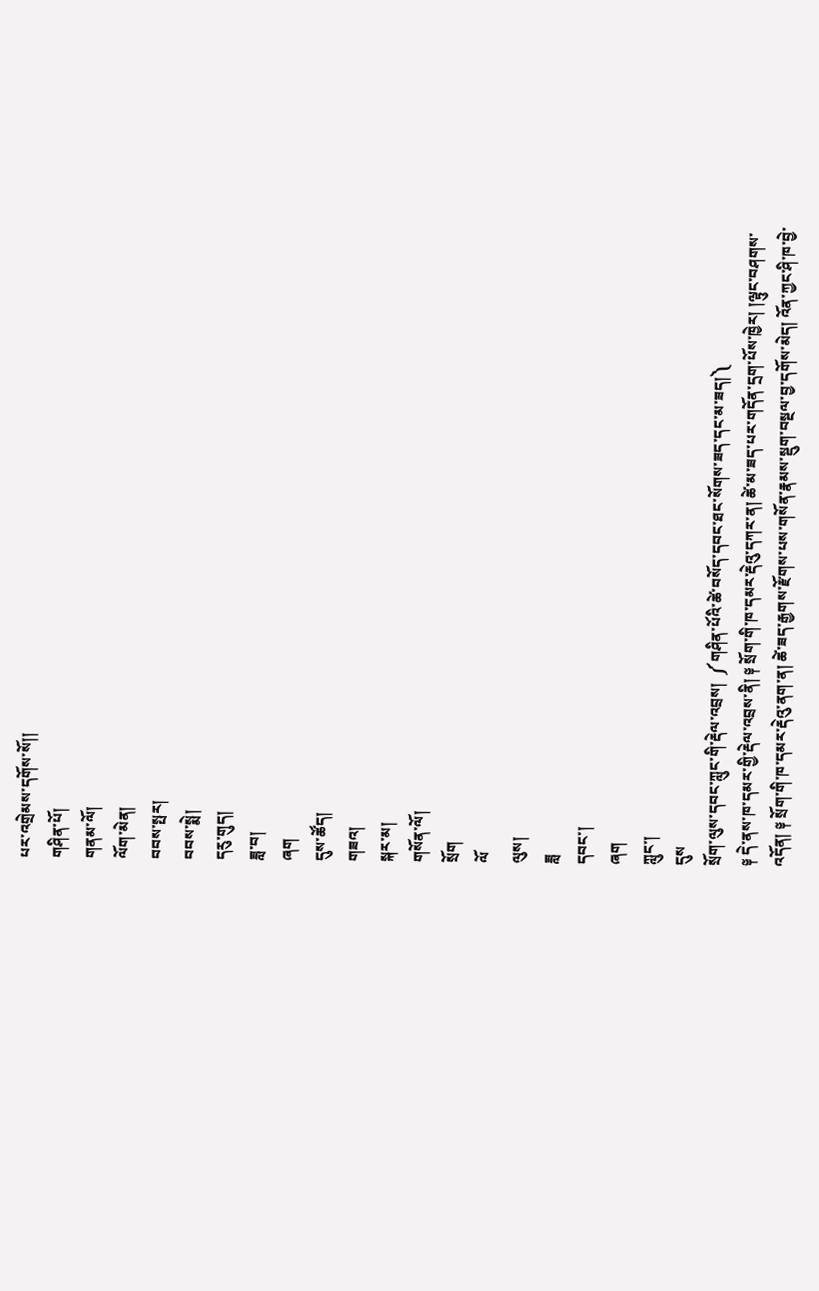པར་འགྲེམས་དགོས་སོ།།
གཤིན་པོ།
གནམ་ལོ།
ལོག་མེན།
བབས་སྤར།
བབས་སྨེ།
དརུ་གུད།
ཟླ་བ།
ཞག
དུས་ཚོད།
གཟའ།
སྐར་མ།
གསོན་ལོ།
སྲོག
ལོ
ལུས།
ཟླ
དབང་།
ཞག
ཀླུང་།
དུས
སྲོག་ལུས་དབང་ཀླུང་གི་རྡེལ་འབྲས།  ༼གཤིན་པོའི་ཚེ་བསོད་དབང་ཐང་སོགས་ཟད་དང་མ་ཟད།༽
༈ དེ་ནས་ཁ་དམར་གྱི་རྡེལ་འབྲས་ནི། ༈ སྲོག་གི་ཁ་དམར་རྡེའུ་དཀར་ན། ཚེ་མ་ཟད་པར་གདོན་དྲག་པོས་ཁྱེར། །ལྟུང་བཤགས་འདོན། ༈ སྲོག་གི་ཁ་དམར་རྡེའུ་ནག་ན། ཚེ་ཟད་རྒྱགས་རྫོགས་པས་གསོན་རྣམས་སྡུག་བསྔལ་བྱ་དགོས་མེད། འོན་ཀྱང་ཤི་ཁ་བྱེ་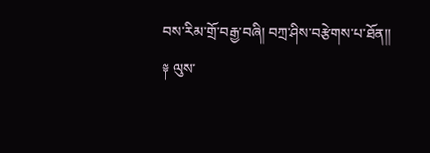བས་རིམ་གྲོ་བརྒྱ་བཞི། བཀྲ་ཤིས་བརྩེགས་པ་ཐོན།།
༈ ལུས་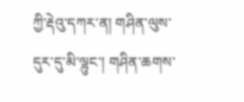ཀྱི་རྡེའུ་དཀར་ན། གཤིན་ལུས་དུར་དུ་མི་ལྷུང་། གཤིན་ཆགས་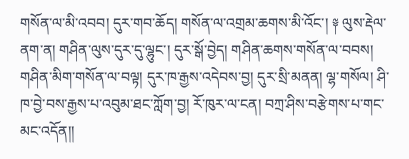གསོན་ལ་མི་འབབ། དུར་གབ་ཆོད། གསོན་ལ་འགྲམ་ཆགས་མི་འོང་། ༈ ལུས་རྡེལ་ནག་ན། གཤིན་ལུས་དུར་དུ་ལྷུང་། དུར་སྒོ་བྱེད། གཤིན་ཆགས་གསོན་ལ་བབས། གཤིན་མིག་གསོན་ལ་བལྟ། དུར་ཁ་རྒྱས་འདེབས་བྱ། དུར་སྲི་མནན། ལྷ་གསོལ། ཤི་ཁ་བྱེ་བས་རྒྱས་པ་འབུམ་ཐང་ཀློག་བྱ། རོ་ཁུར་ལ་ངན། བཀྲ་ཤིས་བརྩེགས་པ་གང་མང་འདོན།།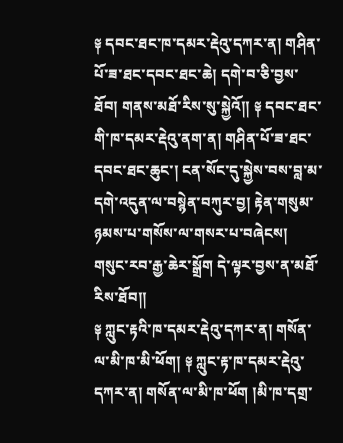༈ དབང་ཐང་ཁ་དམར་རྡེའུ་དཀར་ན། གཤིན་པོ་ཟ་ཐང་དབང་ཐང་ཆེ། དགེ་བ་ཅི་བྱས་ཐོབ། གནས་མཐོ་རིས་སུ་སྐྱེའོ།། ༈ དབང་ཐང་གི་ཁ་དམར་རྡེའུ་ནག་ན། གཤིན་པོ་ཟ་ཐང་དབང་ཐང་ཆུང་། ངན་སོང་དུ་སྐྱེས་བས་བླ་མ་དགེ་འདུན་ལ་བསྙེན་བཀུར་བྱ། རྟེན་གསུམ་ཉམས་པ་གསོས་ལ་གསར་པ་བཞེངས། གསུང་རབ་རྒྱ་ཆེར་སྒྲོག དེ་ལྟར་བྱས་ན་མཐོ་རིས་ཐོབ།།
༈ ཀླུང་རྟའི་ཁ་དམར་རྡེའུ་དཀར་ན། གསོན་ལ་མི་ཁ་མི་ཕོག། ༈ ཀླུང་རྟ་ཁ་དམར་རྡེའུ་དཀར་ན། གསོན་ལ་མི་ཁ་ཕོག །མི་ཁ་དགྲ་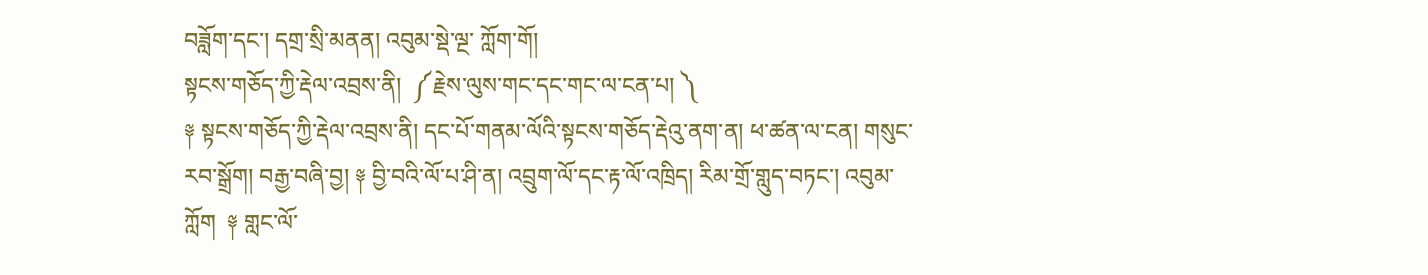བཟློག་དང་། དགྲ་སྲི་མནན། འབུམ་སྡེ་ལྔ་ ཀློག་གོ།
སྟངས་གཅོད་ཀྱི་རྡེལ་འབྲས་ནི།  ༼རྗེས་ལུས་གང་དང་གང་ལ་ངན་པ། ༽
༈ སྟངས་གཅོད་ཀྱི་རྡེལ་འབྲས་ནི། དང་པོ་གནམ་ལོའི་སྟངས་གཅོད་རྡེའུ་ནག་ན། ཕ་ཚན་ལ་ངན། གསུང་རབ་སྒྲོག། བརྒྱ་བཞི་བྱ། ༈ བྱི་བའི་ལོ་པ་ཤི་ན། འབྲུག་ལོ་དང་རྟ་ལོ་འཁྲིད། རིམ་གྲོ་གླུད་བཏང་། འབུམ་ཀློག  ༈ གླང་ལོ་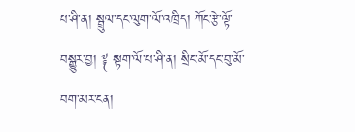པ་ཤི་ན། སྦྲུལ་དང་ལུག་ལོ་འཁྲིད། ཀོང་རྩེ་ལྟོ་བསྒྱུར་བྱ། ༈ སྟག་ལོ་པ་ཤི་ན། སྲིང་མོ་དང་བུ་མོ་བག་མར་ངན།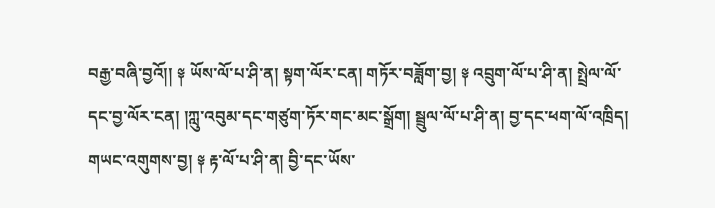བརྒྱ་བཞི་བྱའོ།། ༈ ཡོས་ལོ་པ་ཤི་ན། སྟག་ལོར་ངན། གཏོར་བཟློག་བྱ། ༈ འབྲུག་ལོ་པ་ཤི་ན། སྤྲེལ་ལོ་དང་བྱ་ལོར་ངན། །ཀླུ་འབུམ་དང་གཙུག་ཏོར་གང་མང་སྒྲོག། སྦྲུལ་ལོ་པ་ཤི་ན། བྱ་དང་ཕག་ལོ་འཁྲིད། གཡང་འགུགས་བྱ། ༈ རྟ་ལོ་པ་ཤི་ན། བྱི་དང་ཡོས་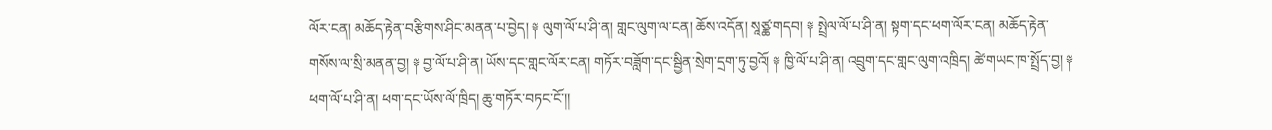ལོར་ངན། མཆོད་རྟེན་བརྩིགས་ཤིང་མནན་པ་བྱེད། ༈ ལུག་ལོ་པ་ཤི་ན། གླང་ལུག་ལ་ངན། ཆོས་འདོན། སཱཙྪ་གདབ། ༈ སྤྲེལ་ལོ་པ་ཤི་ན། སྟག་དང་ཕག་ལོར་ངན། མཆོད་རྟེན་གསོས་ལ་སྲི་མནན་བྱ། ༈ བྱ་ལོ་པ་ཤི་ན། ཡོས་དང་གླང་ལོར་ངན། གཏོར་བཟློག་དང་སྦྱིན་སྲེག་དྲག་ཏུ་བྱའོ། ༈ ཁྱི་ལོ་པ་ཤི་ན། འབྲུག་དང་གླང་ལུག་འཁྲིད། ཚེ་གཡང་ཁ་སྤྲོད་བྱ། ༈ ཕག་ལོ་པ་ཤི་ན། ཕག་དང་ཡོས་ལོ་ཁྲིད། ཆུ་གཏོར་བཏང་ངོ་།།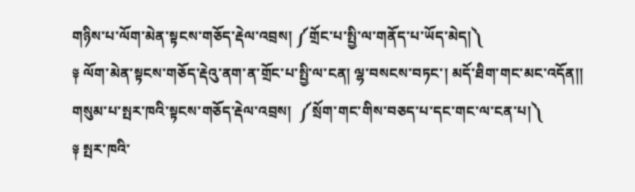གཉིས་པ་ལོག་མེན་སྟངས་གཅོད་རྡེལ་འབྲས། ༼གྲོང་པ་སྤྱི་ལ་གནོད་པ་ཡོད་མེད།༽
༈ ལོག་མེན་སྟངས་གཅོད་རྡེའུ་ནག་ན་གྲོང་པ་སྤྱི་ལ་ངན། ལྷ་བསངས་བཏང་། མདོ་ཐིག་གང་མང་འདོན།།
གསུམ་པ་སྤར་ཁའི་སྟངས་གཅོད་རྡེལ་འབྲས།  ༼སྲོག་གང་གིས་བཅད་པ་དང་གང་ལ་ངན་པ།༽
༈ སྤར་ཁའི་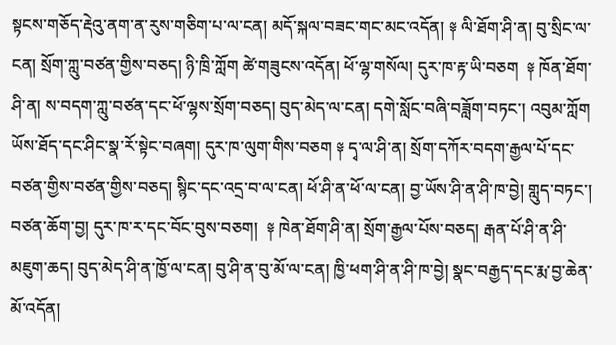སྟངས་གཅོད་རྡེའུ་ནག་ན་རུས་གཅིག་པ་ལ་ངན། མདོ་སྐལ་བཟང་གང་མང་འདོན། ༈ ལི་ཐོག་ཤི་ན། བུ་སྲིང་ལ་ངན། སྲོག་ཀླུ་བཙན་གྱིས་བཅད། ཉི་ཁྲི་ཀློག ཚེ་གཟུངས་འདོན། ཕོ་ལྷ་གསོལ། དུར་ཁ་རྟ་ཡི་བཅག  ༈ ཁོན་ཐོག་ཤི་ན། ས་བདག་ཀླུ་བཙན་དང་ཕོ་ལྷས་སྲོག་བཅད། བུད་མེད་ལ་ངན། དགེ་སློང་བཞི་བཟློག་བཏང་། འབུམ་ཀློག ཡོས་ཐོད་དང་ཤིང་སྣ་རོ་སྟེང་བཞག། དུར་ཁ་ལུག་གིས་བཅག ༈ དྭ་ལ་ཤི་ན། སྲོག་དཀོར་བདག་རྒྱལ་པོ་དང་བཙན་གྱིས་བཙན་གྱིས་བཅད། སྙིང་དང་འདྲ་བ་ལ་ངན། ཕོ་ཤི་ན་ཕོ་ལ་ངན། བྱ་ཡོས་ཤི་ན་ཤི་ཁ་བྱེ། གླུད་བཏང་། བཙན་ཆོག་བྱ། དུར་ཁ་ར་དང་བོང་བུས་བཅག།  ༈ ཁེན་ཐོག་ཤི་ན། སྲོག་རྒྱལ་པོས་བཅད། རྒན་པོ་ཤི་ན་ཤི་མཇུག་ཆད། བུད་མེད་ཤི་ན་ཁྱོ་ལ་ངན། བུ་ཤི་ན་བུ་མོ་ལ་ངན། ཁྱི་ཕག་ཤི་ན་ཤི་ཁ་བྱེ། སྣང་བརྒྱད་དང་རྨ་བྱ་ཆེན་མོ་འདོན།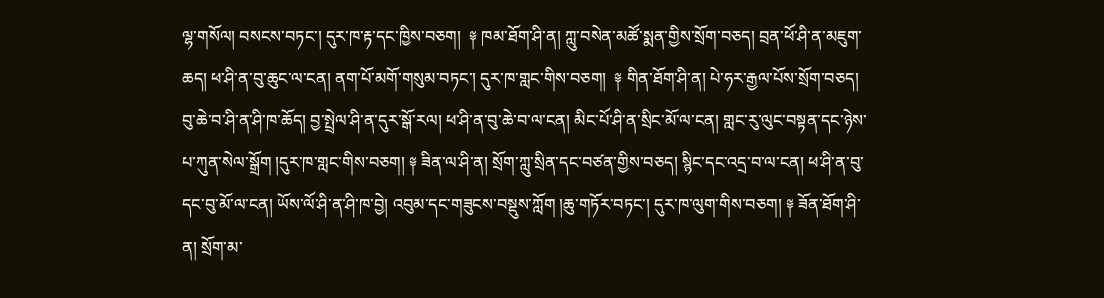ལྷ་གསོལ། བསངས་བཏང་། དུར་ཁ་རྟ་དང་ཁྱིས་བཅག།  ༈ ཁམ་ཐོག་ཤི་ན། ཀླུ་བསེན་མཚོ་སྨན་གྱིས་སྲོག་བཅད། བྲན་ཕོ་ཤི་ན་མཇུག་ཆད། ཕ་ཤི་ན་བུ་ཆུང་ལ་ངན། ནག་པོ་མགོ་གསུམ་བཏང་། དུར་ཁ་གླང་གིས་བཅག།  ༈ གིན་ཐོག་ཤི་ན། པེ་ཧར་རྒྱལ་པོས་སྲོག་བཅད། བུ་ཆེ་བ་ཤི་ན་ཤི་ཁ་ཆོད། བྱ་སྤྲེལ་ཤི་ན་དུར་སྒོ་རལ། ཕ་ཤི་ན་བུ་ཆེ་བ་ལ་ངན། མིང་པོ་ཤི་ན་སྲིང་མོ་ལ་ངན། གླང་རུ་ལུང་བསྟན་དང་ཉེས་པ་ཀུན་སེལ་སྒྲོག །དུར་ཁ་གླང་གིས་བཅག། ༈ ཟིན་ལ་ཤི་ན། སྲོག་ཀླུ་སྲིན་དང་བཙན་གྱིས་བཅད། སྙིང་དང་འདྲ་བ་ལ་ངན། ཕ་ཤི་ན་བུ་དང་བུ་མོ་ལ་ངན། ཡོས་ལོ་ཤི་ན་ཤི་ཁ་བྱེ། འབུམ་དང་གཟུངས་བསྡུས་ཀློག །ཆུ་གཏོར་བཏང་། དུར་ཁ་ལུག་གིས་བཅག། ༈ ཟོན་ཐོག་ཤི་ན། སྲོག་མ་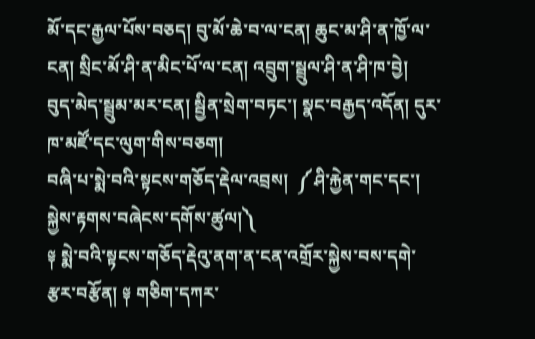མོ་དང་རྒྱལ་པོས་བཅད། བུ་མོ་ཆེ་བ་ལ་ངན། ཆུང་མ་ཤི་ན་ཁྱོ་ལ་ངན། སྲིང་མོ་ཤི་ན་མིང་པོ་ལ་ངན། འབྲུག་སྦྲུལ་ཤི་ན་ཤི་ཁ་བྱེ། བུད་མེད་སྦྲུམ་མར་ངན། སྦྱིན་སྲེག་བཏང་། སྣང་བརྒྱད་འདོན། དུར་ཁ་མཛོ་དང་ལུག་གིས་བཅག།
བཞི་པ་སྨེ་བའི་སྟངས་གཅོད་རྡེལ་འབྲས།  ༼ཤི་རྐྱེན་གང་དང་། སྐྱེས་རྟགས་བཞེངས་དགོས་ཚུལ།༽
༈ སྨེ་བའི་སྟངས་གཅོད་རྡེའུ་ནག་ན་ངན་འགྲོར་སྐྱེས་བས་དགེ་རྩར་བརྩོན། ༈ གཅིག་དཀར་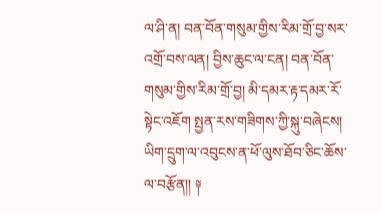ལ་ཤི་ན། བན་བོན་གསུམ་གྱིས་རིམ་གྲོ་བྱ་སར་འགྲོ་བས་ལན། བྱིས་ཆུང་ལ་ངན། བན་བོན་གསུམ་གྱིས་རིམ་གྲོ་བྱ། མི་དམར་རྟ་དམར་རོ་སྟེང་འཇོག སྤྱན་རས་གཟིགས་ཀྱི་སྐུ་བཞེངས། ཡིག་དྲུག་ལ་འབུངས་ན་ཕོ་ལུས་ཐོབ་ཅིང་ཆོས་ལ་བརྩོན།། ༈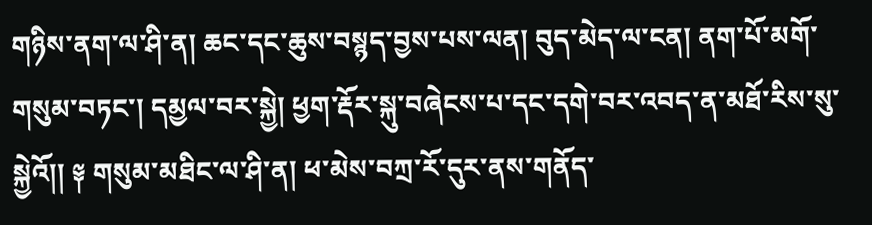གཉིས་ནག་ལ་ཤི་ན། ཆང་དང་ཆུས་བསྙད་བྱས་པས་ལན། བུད་མེད་ལ་ངན། ནག་པོ་མགོ་གསུམ་བཏང་། དམྱལ་བར་སྐྱེ། ཕྱག་རྡོར་སྐུ་བཞེངས་པ་དང་དགེ་བར་འབད་ན་མཐོ་རིས་སུ་སྐྱེའོ།། ༈ གསུམ་མཐིང་ལ་ཤི་ན། ཕ་མེས་བཀྲ་རོ་དུར་ནས་གནོད་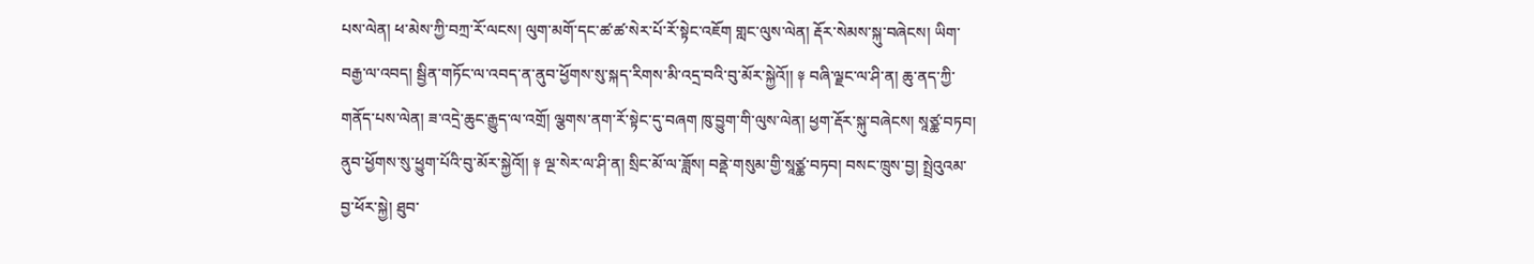པས་ལེན། ཕ་མེས་ཀྱི་བཀྲ་རོ་ལངས། ལུག་མགོ་དང་ཚ་ཚ་སེར་པོ་རོ་སྟེང་འཇོག གླང་ལུས་ལེན། རྡོར་སེམས་སྐུ་བཞེངས། ཡིག་བརྒྱ་ལ་འབད། སྦྱིན་གཏོང་ལ་འབད་ན་ནུབ་ཕྱོགས་སུ་སྐད་རིགས་མི་འདྲ་བའི་བུ་མོར་སྐྱེའོ།། ༈ བཞི་ལྗང་ལ་ཤི་ན། ཆུ་ནད་ཀྱི་གནོད་པས་ལེན། ཟ་འདྲེ་ཆུང་རྒྱུད་ལ་འགྲོ། ལྕགས་ནག་རོ་སྟེང་དུ་བཞག ཁུ་བྱུག་གི་ལུས་ལེན། ཕྱག་རྡོར་སྐུ་བཞེངས། སཱཙྪ་བཏབ། ནུབ་ཕྱོགས་སུ་ཕྱུག་པོའི་བུ་མོར་སྐྱེའོ།། ༈ ལྔ་སེར་ལ་ཤི་ན། སྲིང་མོ་ལ་ཟློས། བནྡེ་གསུམ་གྱི་སཱཙྪ་བཏབ། བསང་ཁྲུས་བྱ། སྤྲེའུའམ་བྱ་ཕོར་སྐྱེ། ཐུབ་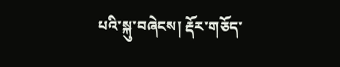པའི་སྐུ་བཞེངས། རྡོར་གཅོད་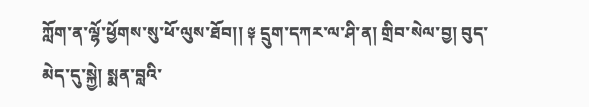ཀློག་ན་ལྷོ་ཕྱོགས་སུ་ཕོ་ལུས་ཐོབ།། ༈ དྲུག་དཀར་ལ་ཤི་ན། གྲིབ་སེལ་བྱ། བུད་མེད་དུ་སྐྱེ། སྨན་བླའི་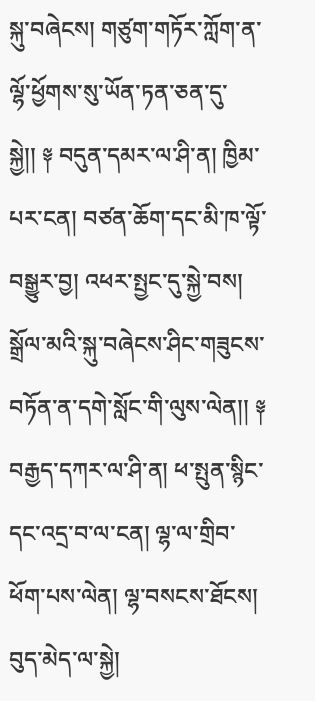སྐུ་བཞེངས། གཙུག་གཏོར་ཀློག་ན་ལྷོ་ཕྱོགས་སུ་ཡོན་ཏན་ཅན་དུ་སྐྱེ།། ༈ བདུན་དམར་ལ་ཤི་ན། ཁྱིམ་པར་ངན། བཙན་ཆོག་དང་མི་ཁ་ལྟོ་བསྒྱུར་བྱ། འཕར་སྤྱང་དུ་སྐྱེ་བས། སྒྲོལ་མའི་སྐུ་བཞེངས་ཤིང་གཟུངས་བཏོན་ན་དགེ་སློང་གི་ལུས་ལེན།། ༈ བརྒྱད་དཀར་ལ་ཤི་ན། ཕ་སྤུན་སྙིང་དང་འདྲ་བ་ལ་ངན། ལྷ་ལ་གྲིབ་ཕོག་པས་ལེན། ལྷ་བསངས་ཐོངས། བུད་མེད་ལ་སྐྱེ།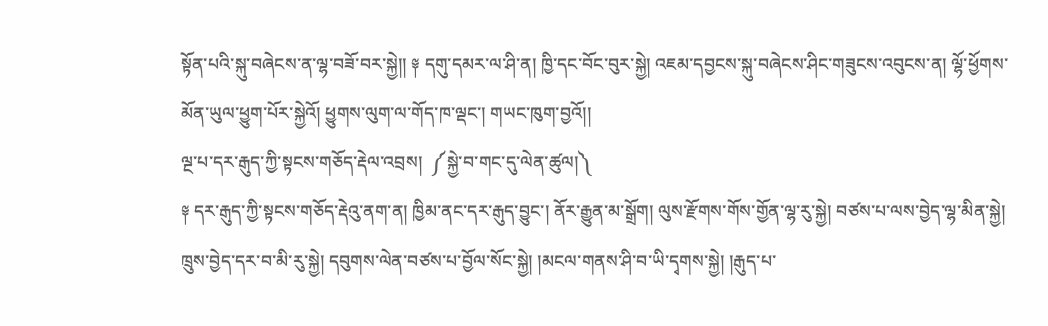སྟོན་པའི་སྐུ་བཞེངས་ན་ལྷ་བཟོ་བར་སྐྱེ།། ༈ དགུ་དམར་ལ་ཤི་ན། ཁྱི་དང་བོང་བུར་སྐྱེ། འཇམ་དབྱངས་སྐུ་བཞེངས་ཤིང་གཟུངས་འབུངས་ན། ལྷོ་ཕྱོགས་མོན་ཡུལ་ཕྱུག་པོར་སྐྱེའོ། ཕྱུགས་ལུག་ལ་གོད་ཁ་ལྡང་། གཡང་ཁུག་བྱའོ།།
ལྔ་པ་དར་རྒུད་ཀྱི་སྟངས་གཅོད་རྡེལ་འབྲས།  ༼སྐྱེ་བ་གང་དུ་ལེན་ཚུལ།༽
༈ དར་རྒུད་ཀྱི་སྟངས་གཅོད་རྡེའུ་ནག་ན། ཁྱིམ་ནང་དར་རྒུད་བྱུང་། ནོར་རྒྱུན་མ་སྒྲོག། ལུས་རྫོགས་གོས་གྱོན་ལྷ་རུ་སྐྱེ། བཙས་པ་ལས་བྱེད་ལྷ་མིན་སྐྱེ། ཁྲུས་བྱེད་དར་བ་མི་རུ་སྐྱེ། དབུགས་ལེན་བཙས་པ་བྱོལ་སོང་སྐྱེ། །མངལ་གནས་ཤི་བ་ཡི་དྭགས་སྐྱེ། །རྒུད་པ་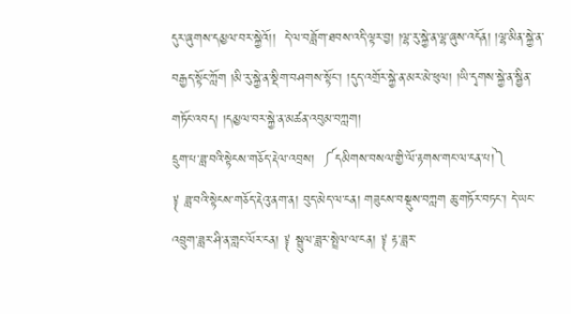དུར་ཞུགས་དམྱལ་བར་སྐྱེའོ།།  དེ་ལ་བཟློག་ཐབས་འདི་ལྟར་བྱ། །ལྷ་རུ་སྐྱེ་ན་ལྷ་ཞུས་འདོན། །ལྷ་མིན་སྐྱེ་ན་བརྒྱད་སྟོང་ཀློག །མི་རུ་སྐྱེ་ན་སྡིག་བཤགས་སྟོང་། །དུད་འགྲོར་སྐྱེ་ན་མར་མེ་ཕུལ། །ཡི་དྭགས་སྐྱེ་ན་སྦྱིན་གཏོང་འབད། །དམྱལ་བར་སྐྱེ་ན་མཚན་འབུམ་བཀླག།
དྲུག་པ་ཟླ་བའི་སྟེངས་གཅོད་རྡེལ་འབྲས།  ༼དམིགས་བསལ་གྱི་ལོ་རྟགས་གང་ལ་ངན་པ།༽
༈ ཟླ་བའི་སྟེངས་གཅོད་རྡེའུ་ནག་ན། བུད་མེད་ལ་ངན། གཟུངས་བསྡུས་བཀླག ཆུ་གཏོར་བཏང་། དེ་ཡང་འབྲུག་ཟླར་ཤི་ན་གླང་ལོར་ངན། ༈ སྦྲུལ་ཟླར་སྤྲེལ་ལ་ངན། ༈ རྟ་ཟླར་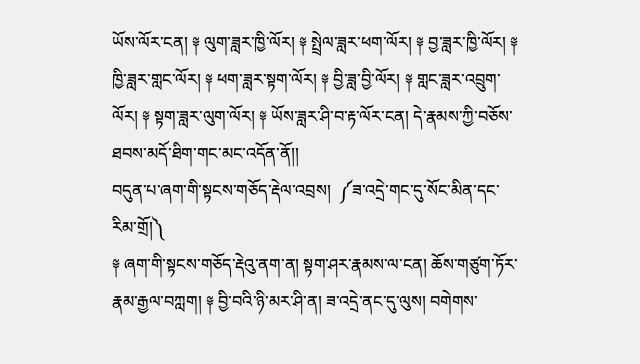ཡོས་ལོར་ངན། ༈ ལུག་ཟླར་ཁྱི་ལོར། ༈ སྤྲེལ་ཟླར་ཕག་ལོར། ༈ བྱ་ཟླར་ཁྱི་ལོར། ༈ ཁྱི་ཟླར་གླང་ལོར། ༈ ཕག་ཟླར་སྟག་ལོར། ༈ བྱི་ཟླ་བྱི་ལོར། ༈ གླང་ཟླར་འབྲུག་ལོར། ༈ སྟག་ཟླར་ལུག་ལོར། ༈ ཡོས་ཟླར་ཤི་བ་རྟ་ལོར་ངན། དེ་རྣམས་ཀྱི་བཅོས་ཐབས་མདོ་ཐིག་གང་མང་འདོན་ནོ།།
བདུན་པ་ཞག་གི་སྟངས་གཅོད་རྡེལ་འབྲས།  ༼ཟ་འདྲེ་གང་དུ་སོང་མིན་དང་རིམ་གྲོ།༽
༈ ཞག་གི་སྟངས་གཅོད་རྡེའུ་ནག་ན། སྟག་ཤར་རྣམས་ལ་ངན། ཆོས་གཙུག་ཏོར་རྣམ་རྒྱལ་བཀླག། ༈ བྱི་བའི་ཉི་མར་ཤི་ན། ཟ་འདྲེ་ནང་དུ་ལུས། བགེགས་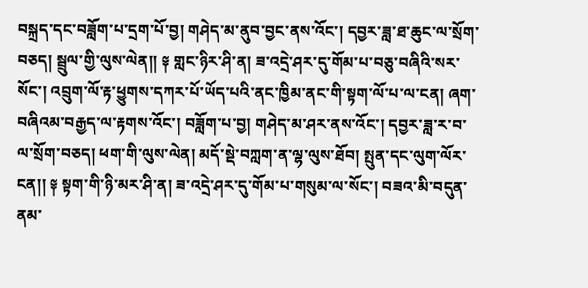བསྐྲད་དང་བཟློག་པ་དྲག་པོ་བྱ། གཤེད་མ་ནུབ་བྱང་ནས་འོང་། དབྱར་ཟླ་ཐ་ཆུང་ལ་སྲོག་བཅད། སྦྲུལ་གྱི་ལུས་ལེན།། ༈ གླང་ཉིར་ཤི་ན། ཟ་འདྲེ་ཤར་དུ་གོམ་པ་བཅུ་བཞིའི་སར་སོང་། འབྲུག་ལོ་རྟ་ཕྱུགས་དཀར་པོ་ཡོད་པའི་ནང་ཁྱིམ་ནང་གི་སྟག་ལོ་པ་ལ་ངན། ཞག་བཞིའམ་བརྒྱད་ལ་རྟགས་འོང་། བཟློག་པ་བྱ། གཤེད་མ་ཤར་ནས་འོང་། དབྱར་ཟླ་ར་བ་ལ་སྲོག་བཅད། ཕག་གི་ལུས་ལེན། མདོ་སྡེ་བཀླག་ན་ལྷ་ལུས་ཐོབ། སྤུན་དང་ལུག་ལོར་ངན།། ༈ སྟག་གི་ཉི་མར་ཤི་ན། ཟ་འདྲེ་ཤར་དུ་གོམ་པ་གསུམ་ལ་སོང་། བཟའ་མི་བདུན་ནམ་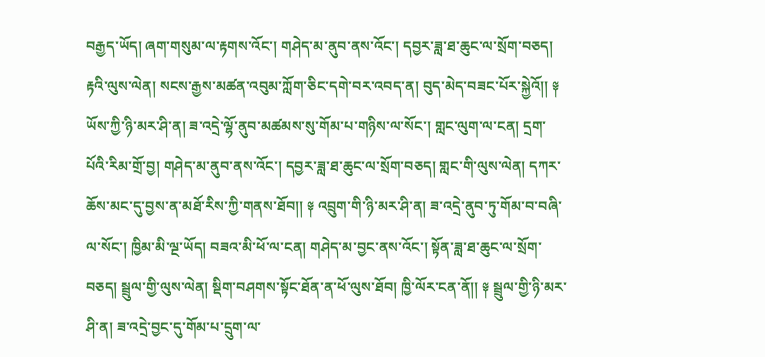བརྒྱད་ཡོད། ཞག་གསུམ་ལ་རྟགས་འོང་། གཤེད་མ་ནུབ་ནས་འོང་། དབྱར་ཟླ་ཐ་ཆུང་ལ་སྲོག་བཅད། རྟའི་ལུས་ལེན། སངས་རྒྱས་མཚན་འབུམ་ཀློག་ཅིང་དགེ་བར་འབད་ན། བུད་མེད་བཟང་པོར་སྐྱེའོ།། ༈ ཡོས་ཀྱི་ཉི་མར་ཤི་ན། ཟ་འདྲེ་ལྷོ་ནུབ་མཚམས་སུ་གོམ་པ་གཉིས་ལ་སོང་། གླང་ལུག་ལ་ངན། དྲག་པོའི་རིམ་གྲོ་བྱ། གཤེད་མ་ནུབ་ནས་འོང་། དབྱར་ཟླ་ཐ་ཆུང་ལ་སྲོག་བཅད། གླང་གི་ལུས་ལེན། དཀར་ཆོས་མང་དུ་བྱས་ན་མཐོ་རིས་ཀྱི་གནས་ཐོབ།། ༈ འབྲུག་གི་ཉི་མར་ཤི་ན། ཟ་འདྲེ་ནུབ་ཏུ་གོམ་བ་བཞི་ལ་སོང་། ཁྱིམ་མི་ལྔ་ཡོད། བཟའ་མི་ཕོ་ལ་ངན། གཤེད་མ་བྱང་ནས་འོང་། སྟོན་ཟླ་ཐ་ཆུང་ལ་སྲོག་བཅད། སྦྲུལ་གྱི་ལུས་ལེན། སྡིག་བཤགས་སྟོང་ཐོན་ན་ཕོ་ལུས་ཐོབ། ཁྱི་ལོར་ངན་ནོ།། ༈ སྦྲུལ་གྱི་ཉི་མར་ཤི་ན། ཟ་འདྲེ་བྱང་དུ་གོམ་པ་དྲུག་ལ་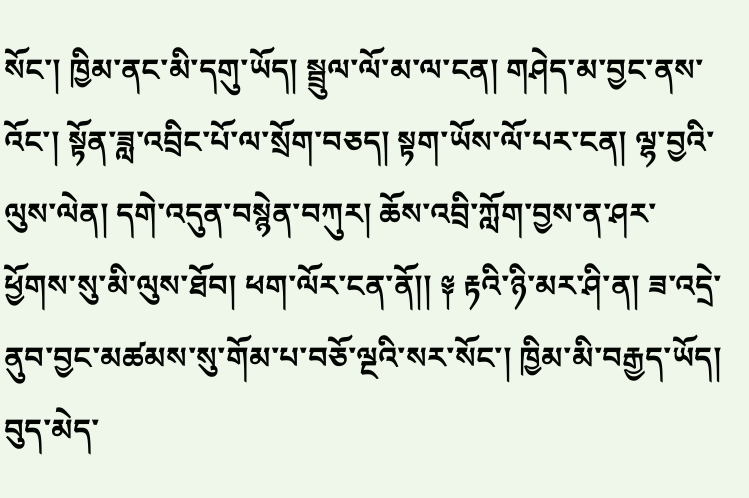སོང་། ཁྱིམ་ནང་མི་དགུ་ཡོད། སྦྲུལ་ལོ་མ་ལ་ངན། གཤེད་མ་བྱང་ནས་འོང་། སྟོན་ཟླ་འབྲིང་པོ་ལ་སྲོག་བཅད། སྟག་ཡོས་ལོ་པར་ངན། ལྷ་བྱའི་ལུས་ལེན། དགེ་འདུན་བསྙེན་བཀུར། ཆོས་འབྲི་ཀློག་བྱས་ན་ཤར་ཕྱོགས་སུ་མི་ལུས་ཐོབ། ཕག་ལོར་ངན་ནོ།། ༈ རྟའི་ཉི་མར་ཤི་ན། ཟ་འདྲེ་ནུབ་བྱང་མཚམས་སུ་གོམ་པ་བཅོ་ལྔའི་སར་སོང་། ཁྱིམ་མི་བརྒྱད་ཡོད། བུད་མེད་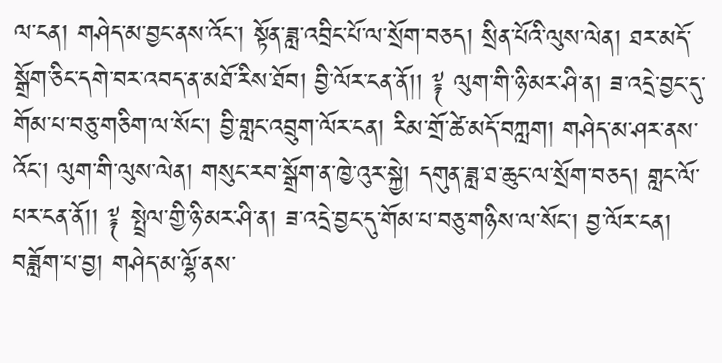ལ་ངན། གཤེད་མ་བྱང་ནས་འོང་། སྟོན་ཟླ་འབྲིང་པོ་ལ་སྲོག་བཅད། སྲིན་པོའི་ལུས་ལེན། ཐར་མདོ་སྒྲོག་ཅིང་དགེ་བར་འབད་ན་མཐོ་རིས་ཐོབ། བྱི་ལོར་ངན་ནོ།། ༈ ལུག་གི་ཉི་མར་ཤི་ན། ཟ་འདྲེ་བྱང་དུ་གོམ་པ་བཅུ་གཅིག་ལ་སོང་། བྱི་གླང་འབྲུག་ལོར་ངན། རིམ་གྲོ་ཚེ་མདོ་བཀླག། གཤེད་མ་ཤར་ནས་འོང་། ལུག་གི་ལུས་ལེན། གསུང་རབ་སྒྲོག་ན་ཁྱེ་འུར་སྐྱེ། དགུན་ཟླ་ཐ་ཆུང་ལ་སྲོག་བཅད། གླང་ལོ་པར་ངན་ནོ།། ༈ སྤྲེལ་གྱི་ཉི་མར་ཤི་ན། ཟ་འདྲེ་བྱང་དུ་གོམ་པ་བཅུ་གཉིས་ལ་སོང་། བྱ་ལོར་ངན། བཟློག་པ་བྱ། གཤེད་མ་ལྷོ་ནས་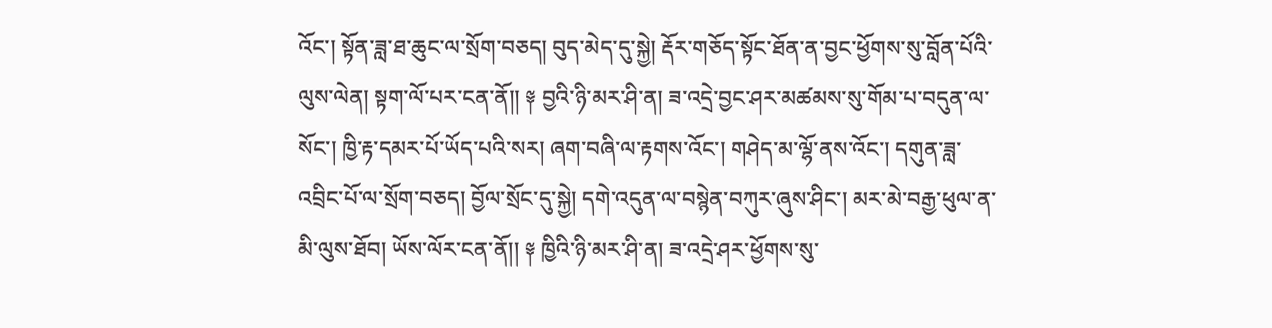འོང་། སྟོན་ཟླ་ཐ་ཆུང་ལ་སྲོག་བཅད། བུད་མེད་དུ་སྐྱེ། རྡོར་གཅོད་སྟོང་ཐོན་ན་བྱང་ཕྱོགས་སུ་བློན་པོའི་ལུས་ལེན། སྟག་ལོ་པར་ངན་ནོ།། ༈ བྱའི་ཉི་མར་ཤི་ན། ཟ་འདྲེ་བྱང་ཤར་མཚམས་སུ་གོམ་པ་བདུན་ལ་སོང་། ཁྱི་རྟ་དམར་པོ་ཡོད་པའི་སར། ཞག་བཞི་ལ་རྟགས་འོང་། གཤེད་མ་ལྷོ་ནས་འོང་། དགུན་ཟླ་འབྲིང་པོ་ལ་སྲོག་བཅད། བྱོལ་སྲོང་དུ་སྐྱེ། དགེ་འདུན་ལ་བསྙེན་བཀུར་ཞུས་ཤིང་། མར་མེ་བརྒྱ་ཕུལ་ན་མི་ལུས་ཐོབ། ཡོས་ལོར་ངན་ནོ།། ༈ ཁྱིའི་ཉི་མར་ཤི་ན། ཟ་འདྲེ་ཤར་ཕྱོགས་སུ་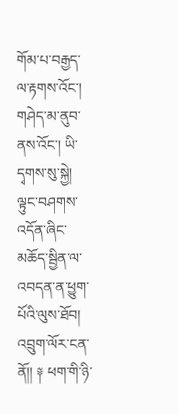གོམ་པ་བརྒྱད་ལ་རྟགས་འོང་། གཤེད་མ་ནུབ་ནས་འོང་། ཡི་དྭགས་སུ་སྐྱེ། ལྟུང་བཤགས་འདོན་ཞིང་མཆོད་སྦྱིན་ལ་འབདན་ན་ཕྱུག་པོའི་ལུས་ཐོབ། འབྲུག་ལོར་ངན་ནོ།། ༈ ཕག་གི་ཉི་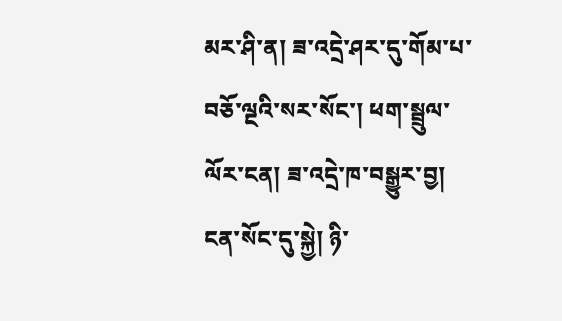མར་ཤི་ན། ཟ་འདྲེ་ཤར་དུ་གོམ་པ་བཅོ་ལྔའི་སར་སོང་། ཕག་སྦྲུལ་ལོར་ངན། ཟ་འདྲེ་ཁ་བསྒྱུར་བྱ། ངན་སོང་དུ་སྐྱེ། ཉི་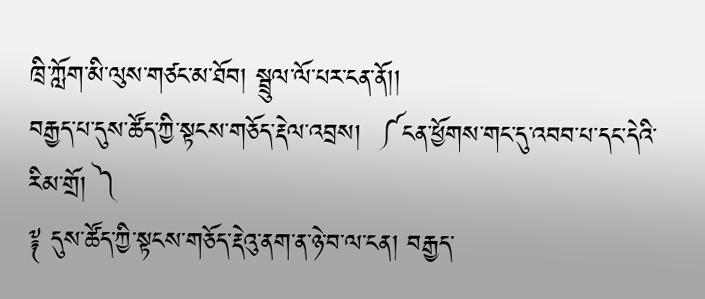ཁྲི་ཀློག་མི་ལུས་གཙང་མ་ཐོབ། སྦྲུལ་ལོ་པར་ངན་ནོ།།
བརྒྱད་པ་དུས་ཚོད་ཀྱི་སྟངས་གཅོད་རྡེལ་འབྲས།  ༼ངན་ཕྱོགས་གང་དུ་འབབ་པ་དང་དེའི་རིམ་གྲོ། ༽
༈ དུས་ཚོད་ཀྱི་སྟངས་གཅོད་རྡེའུ་ནག་ན་ཉེ་བ་ལ་ངན། བརྒྱད་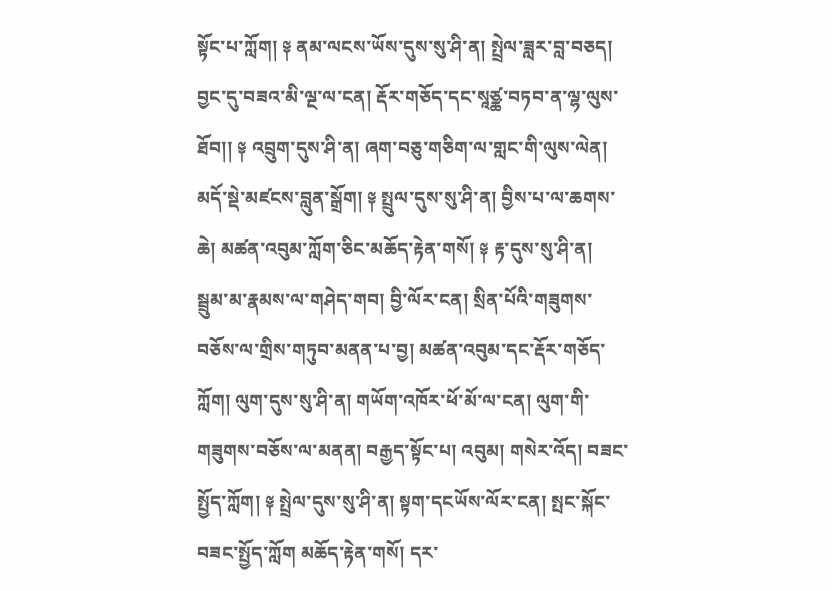སྟོང་པ་ཀློག། ༈ ནམ་ལངས་ཡོས་དུས་སུ་ཤི་ན། སྤྲེལ་ཟླར་བླ་བཅད། བྱང་དུ་བཟའ་མི་ལྔ་ལ་ངན། རྡོར་གཅོད་དང་སཱཙྪ་བཏབ་ན་ལྷ་ལུས་ཐོབ།། ༈ འབྲུག་དུས་ཤི་ན། ཞག་བཅུ་གཅིག་ལ་གླང་གི་ལུས་ལེན། མདོ་སྡེ་མཛངས་བླུན་སྒྲོག། ༈ སྤྲུལ་དུས་སུ་ཤི་ན། བྱིས་པ་ལ་ཆགས་ཆེ། མཚན་འབུམ་ཀློག་ཅིང་མཆོད་རྟེན་གསོ། ༈ རྟ་དུས་སུ་ཤི་ན། སྦྲུམ་མ་རྣམས་ལ་གཤེད་གབ། བྱི་ལོར་ངན། སྲིན་པོའི་གཟུགས་བཅོས་ལ་གྲིས་གཏུབ་མནན་པ་བྱ། མཚན་འབུམ་དང་རྡོར་གཅོད་ཀློག། ལུག་དུས་སུ་ཤི་ན། གཡོག་འཁོར་ཕོ་མོ་ལ་ངན། ལུག་གི་གཟུགས་བཅོས་ལ་མནན། བརྒྱད་སྟོང་པ། འབུམ། གསེར་འོད། བཟང་སྤྱོད་ཀློག། ༈ སྤྲེལ་དུས་སུ་ཤི་ན། སྟག་དངཡོས་ལོར་ངན། སྤང་སྐོང་བཟང་སྤྱོད་ཀློག མཆོད་རྟེན་གསོ། དར་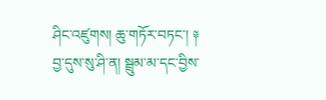ཤིང་འཛུགས། ཆུ་གཏོར་བཏང་། ༈ བྱ་དུས་སུ་ཤི་ན། སྦྲུམ་མ་དང་བྱིས་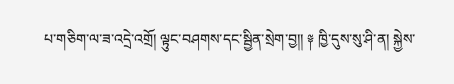པ་གཅིག་ལ་ཟ་འདྲེ་འགྲོ། ལྟུང་བཤགས་དང་སྦྱིན་སྲེག་བྱ།། ༈ ཁྱི་དུས་སུ་ཤི་ན། སྐྱེས་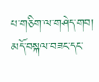པ་གཅིག་ལ་གཤེད་གབ། མདོ་བསྐལ་བཟང་དང་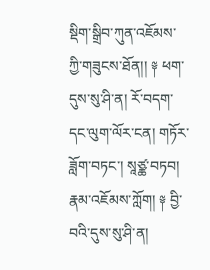སྡིག་སྒྲིབ་ཀུན་འཇོམས་ཀྱི་གཟུངས་ཐོན།། ༈ ཕག་དུས་སུ་ཤི་ན། རོ་བདག་དང་ལུག་ལོར་ངན། གཏོར་ཟློག་བཏང་། སཱཙྪ་བཏབ། རྣམ་འཇོམས་ཀློག། ༈ བྱི་བའི་དུས་སུ་ཤི་ན།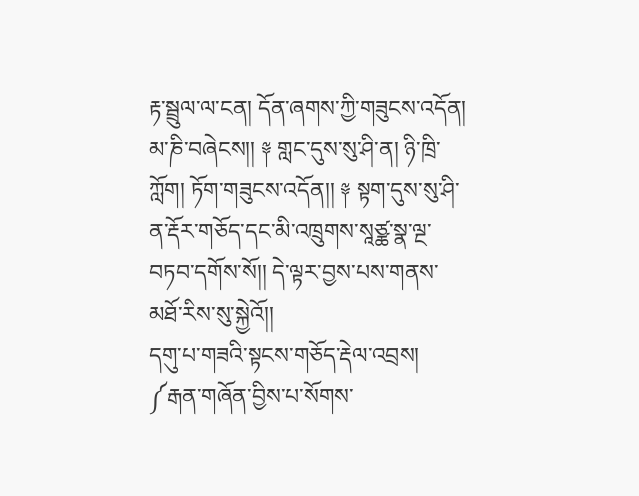རྟ་སྦྲུལ་ལ་ངན། དོན་ཞགས་ཀྱི་གཟུངས་འདོན། མ་ཎི་བཞེངས།། ༈ གླང་དུས་སུ་ཤི་ན། ཉི་ཁྲི་ཀློག། ཏོག་གཟུངས་འདོན།། ༈ སྟག་དུས་སུ་ཤི་ན་རྡོར་གཅོད་དང་མི་འཁྲུགས་སཱཙྪ་སྣ་ལྔ་བཏབ་དགོས་སོ།། དེ་ལྟར་བྱས་པས་གནས་མཐོ་རིས་སུ་སྐྱེའོ།།
དགུ་པ་གཟའི་སྟངས་གཅོད་རྡེལ་འབྲས།  ༼རྒན་གཞོན་བྱིས་པ་སོགས་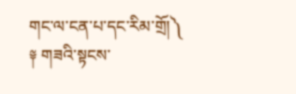གང་ལ་ངན་པ་དང་རིམ་གྲོ།༽
༈ གཟའི་སྟངས་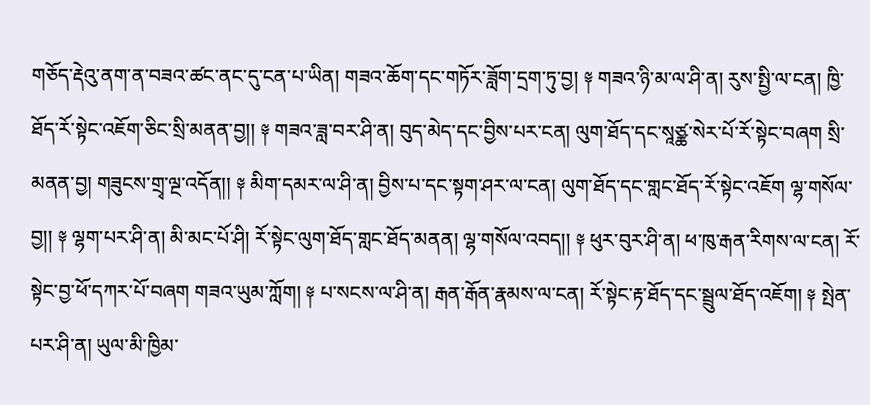གཅོད་རྡེའུ་ནག་ན་བཟའ་ཚང་ནང་དུ་ངན་པ་ཡིན། གཟའ་ཆོག་དང་གཏོར་ཟློག་དྲག་ཏུ་བྱ། ༈ གཟའ་ཉི་མ་ལ་ཤི་ན། རུས་སྤྱི་ལ་ངན། ཁྱི་ཐོད་རོ་སྟེང་འཇོག་ཅིང་སྲི་མནན་བྱ།། ༈ གཟའ་ཟླ་བར་ཤི་ན། བུད་མེད་དང་བྱིས་པར་ངན། ལུག་ཐོད་དང་སཱཙྪ་སེར་པོ་རོ་སྟེང་བཞག སྲི་མནན་བྱ། གཟུངས་གྲྭ་ལྔ་འདོན།། ༈ མིག་དམར་ལ་ཤི་ན། བྱིས་པ་དང་སྟག་ཤར་ལ་ངན། ལུག་ཐོད་དང་གླང་ཐོད་རོ་སྟེང་འཇོག ལྷ་གསོལ་བྱ།། ༈ ལྷག་པར་ཤི་ན། མི་མང་པོ་ཤི། རོ་སྟེང་ལུག་ཐོད་གླང་ཐོད་མནན། ལྷ་གསོལ་འབད།། ༈ ཕུར་བུར་ཤི་ན། ཕ་ཁུ་རྒན་རིགས་ལ་ངན། རོ་སྟེང་བྱ་ཕོ་དཀར་པོ་བཞག གཟའ་ཡུམ་ཀློག། ༈ པ་སངས་ལ་ཤི་ན། རྒན་རྒོན་རྣམས་ལ་ངན། རོ་སྟེང་རྟ་ཐོད་དང་སྦྲུལ་ཐོད་འཇོག། ༈ སྤེན་པར་ཤི་ན། ཡུལ་མི་ཁྱིམ་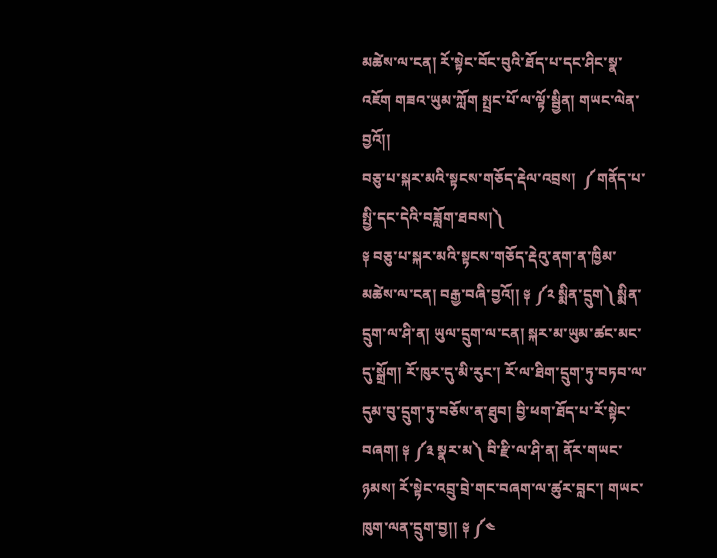མཚེས་ལ་ངན། རོ་སྟེང་བོང་བུའི་ཐོད་པ་དང་ཤིང་སྣ་འཇོག གཟའ་ཡུམ་ཀློག སྤྲང་པོ་ལ་ལྟོ་སྦྱིན། གཡང་ལེན་བྱའོ།།
བཅུ་པ་སྐར་མའི་སྟངས་གཅོད་རྡེལ་འབྲས།  ༼གནོད་པ་སྤྱི་དང་དེའི་བཟློག་ཐབས།༽
༈ བཅུ་པ་སྐར་མའི་སྟངས་གཅོད་རྡེའུ་ནག་ན་ཁྱིམ་མཚེས་ལ་ངན། བརྒྱ་བཞི་བྱའོ།། ༈ ༼༢ སྨིན་དྲུག༽ སྨིན་དྲུག་ལ་ཤི་ན། ཡུལ་དྲུག་ལ་ངན། སྐར་མ་ཡུམ་ཚང་མང་དུ་སྒྲོག། རོ་ཁུར་དུ་མི་རུང་། རོ་ལ་ཐིག་དྲུག་ཏུ་བཏབ་ལ་དུམ་བུ་དྲུག་ཏུ་བཅོས་ན་ཐུབ། བྱི་ཕག་ཐོད་པ་རོ་སྟེང་བཞག། ༈ ༼༣ སྣར་མ༽ བི་རྫི་ལ་ཤི་ན། ནོར་གཡང་ཉམས། རོ་སྟེང་འབྲུ་བྲེ་གང་བཞག་ལ་ཚུར་བླང་། གཡང་ཁུག་ལན་དྲུག་བྱ།། ༈ ༼༤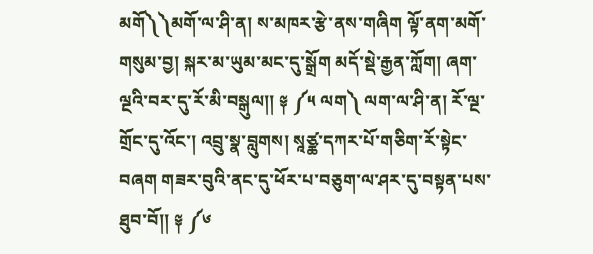མགོ༽༽མགོ་ལ་ཤི་ན། ས་མཁར་རྩེ་ནས་གཞིག ལྟོ་ནག་མགོ་གསུམ་བྱ། སྐར་མ་ཡུམ་མང་དུ་སྒྲོག མདོ་སྡེ་རྒྱན་ཀློག། ཞག་ལྔའི་བར་དུ་རོ་མི་བསྒུལ།། ༈ ༼༥ ལག༽ ལག་ལ་ཤི་ན། རོ་ལྔ་གྲོང་དུ་འོང་། འབྲུ་སྣ་བླུགས། སཱཙྪ་དཀར་པོ་གཅིག་རོ་སྟེང་བཞག གཟར་བུའི་ནང་དུ་ཕོར་པ་བཅུག་ལ་ཤར་དུ་བསྟན་པས་ཐུབ་བོ།། ༈ ༼༦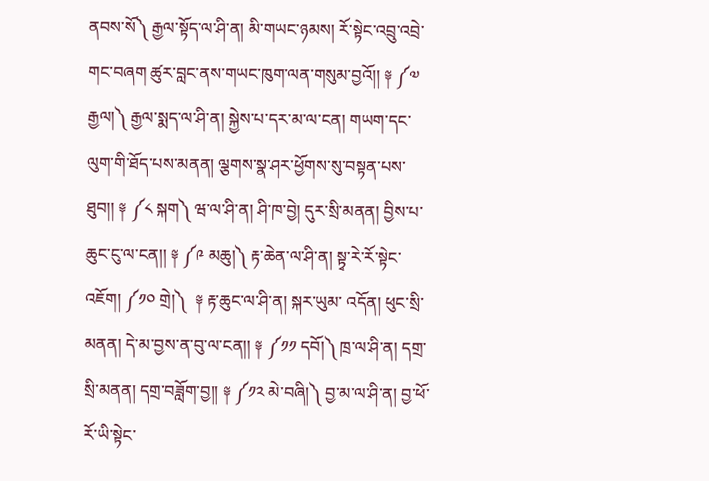ནབས་སོ༽ རྒྱལ་སྟོད་ལ་ཤི་ན། མི་གཡང་ཉམས། རོ་སྟེང་འབྲུ་འབྲེ་གང་བཞག ཚུར་བླང་ནས་གཡང་ཁུག་ལན་གསུམ་བྱའོ།། ༈ ༼༧ རྒྱལ།༽ རྒྱལ་སྨད་ལ་ཤི་ན། སྐྱེས་པ་དར་མ་ལ་ངན། གཡག་དང་ལུག་གི་ཐོད་པས་མནན། ལྕགས་སྣ་ཤར་ཕྱོགས་སུ་བསྟན་པས་ཐུབ།། ༈ ༼༨ སྐག༽ ཝ་ལ་ཤི་ན། ཤི་ཁ་བྱེ། དུར་སྲི་མནན། བྱིས་པ་ཆུང་ངུ་ལ་ངན།། ༈ ༼༩ མཆུ།༽ རྟ་ཆེན་ལ་ཤི་ན། སྟྭ་རེ་རོ་སྟེང་འཇོག། ༼༡༠ གྲེ།༽  ༈ རྟ་ཆུང་ལ་ཤི་ན། སྐར་ཡུམ་ འདོན། ཕུང་སྲི་མནན། དེ་མ་བྱས་ན་བུ་ལ་ངན།། ༈ ༼༡༡ དབོ།༽ ཁྲ་ལ་ཤི་ན། དགྲ་སྲི་མནན། དགྲ་བཟློག་བྱ།། ༈ ༼༡༢ མེ་བཞི།༽ བྱ་མ་ལ་ཤི་ན། བྱ་ཕོ་རོ་ཡི་སྟེང་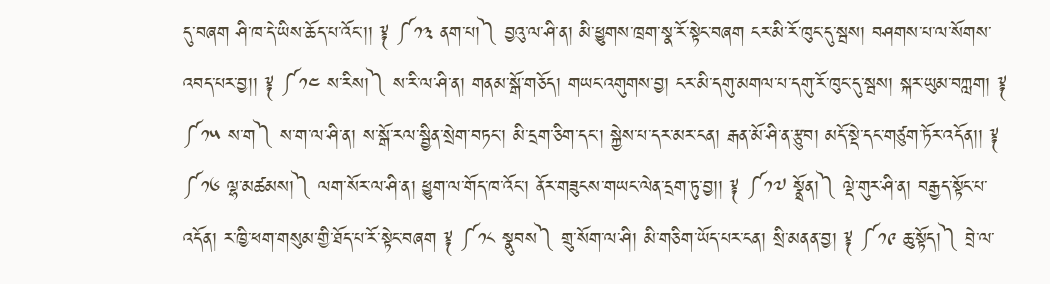དུ་བཞག ཤི་ཁ་དེ་ཡིས་ཆོད་པ་འོང་།། ༈ ༼༡༣ ནག་པ།༽ བྱའུ་ལ་ཤི་ན། མི་ཕྱུགས་ཁྲག་སྣ་རོ་སྟེང་བཞག ངར་མི་རོ་ཁུང་དུ་སྦས། བཤགས་པ་ལ་སོགས་འབད་པར་བྱ།། ༈ ༼༡༤ ས་རིས།༽ ས་རི་ལ་ཤི་ན། གནམ་སྒོ་གཅོད། གཡང་འགུགས་བྱ། ངར་མི་དགུ་མགལ་པ་དགུ་རོ་ཁུང་དུ་སྦས། སྐར་ཡུམ་བཀླག། ༈ ༼༡༥ ས་ག༽ ས་ག་ལ་ཤི་ན། ས་སྒོ་རལ་སྦྱིན་སྲེག་བཏང་། མི་དྲག་ཅིག་དང་། སྐྱེས་པ་དར་མར་ངན། རྒན་མོ་ཤི་ན་རྩུབ། མདོ་སྡེ་དང་གཙུག་ཏོར་འདོན།། ༈ ༼༡༦ ལྷ་མཚམས།༽ ལག་སོར་ལ་ཤི་ན། ཕྱུག་ལ་གོད་ཁ་འོང་། ནོར་གཟུངས་གཡང་ལེན་དྲག་ཏུ་བྱ།། ༈ ༼༡༧ སྣྲོན།༽ ལྡེ་གུར་ཤི་ན། བརྒྱད་སྟོང་པ་འདོན། ར་ཁྱི་ཕག་གསུམ་གྱི་ཐོད་པ་རོ་སྟེང་བཞག ༈ ༼༡༨ སྣུབས༽ གྲུ་སོག་ལ་ཤི། མི་གཅིག་ཡོད་པར་ངན། སྲི་མནན་བྱ། ༈ ༼༡༩ ཆུ་སྟོད།༽ བྲེ་ལ་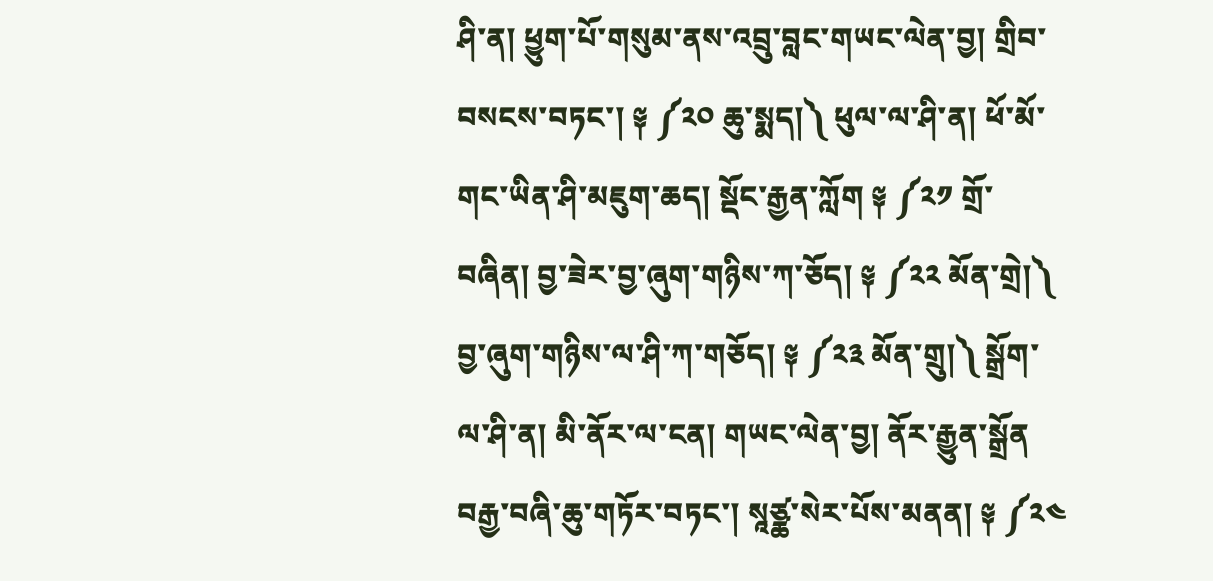ཤི་ན། ཕྱུག་པོ་གསུམ་ནས་འབྲུ་བླང་གཡང་ལེན་བྱ། གྲིབ་བསངས་བཏང་། ༈ ༼༢༠ ཆུ་སྨད།༽ ཕུལ་ལ་ཤི་ན། ཕོ་མོ་གང་ཡིན་ཤི་མཇུག་ཆད། སྡོང་རྒྱན་ཀློག ༈ ༼༢༡ གྲོ་བཞིན། བྱ་ཟེར་བྱ་ཞུག་གཉིས་ཀ་ཅོད། ༈ ༼༢༢ མོན་གྲེ།༽ བྱ་ཞུག་གཉིས་ལ་ཤི་ཀ་གཅོད། ༈ ༼༢༣ མོན་གྲུ།༽ སྒྲོག་ལ་ཤི་ན། མི་ནོར་ལ་ངན། གཡང་ལེན་བྱ། ནོར་རྒྱུན་སྒྲོན བརྒྱ་བཞི་ཆུ་གཏོར་བཏང་། སཱཙྪ་སེར་པོས་མནན། ༈ ༼༢༤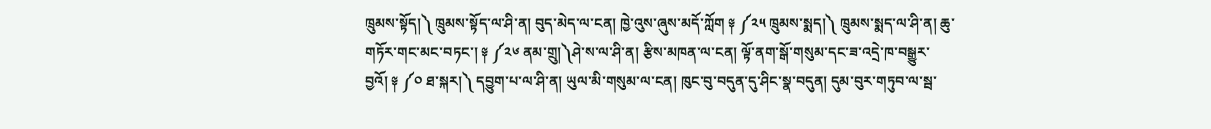ཁྲུམས་སྟོད།༽ ཁྲུམས་སྟོད་ལ་ཤི་ན། བུད་མེད་ལ་ངན། ཁྱེ་འུས་ཞུས་མདོ་ཀློག ༈ ༼༢༥ ཁྲུམས་སྨད།༽ ཁྲུམས་སྨད་ལ་ཤི་ན། ཆུ་གཏོར་གང་མང་བཏང་། ༈ ༼༢༦ ནམ་གྲུ།༽ཤེ་ས་ལ་ཤི་ན། རྩིས་མཁན་ལ་ངན། ལྟོ་ནག་སྒོ་གསུམ་དང་ཟ་འདྲེ་ཁ་བསྒྱུར་བྱའོ། ༈ ༼༠ ཐ་སྐར།༽ དབྱུག་པ་ལ་ཤི་ན། ཡུལ་མི་གསུམ་ལ་ངན། ཁུང་བུ་བདུན་དུ་ཤིང་སྣ་བདུན། དུམ་བུར་གཏུབ་ལ་སྦ་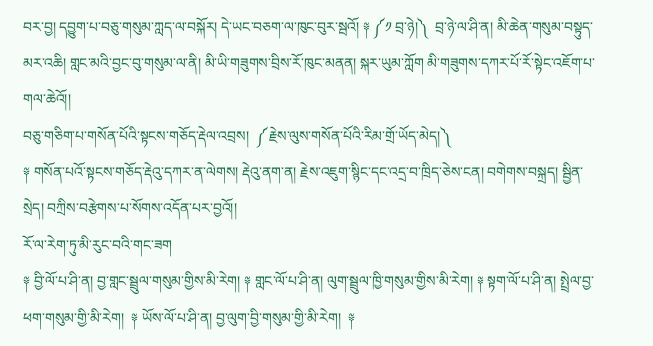བར་བྱ། དབྱུག་པ་བཅུ་གསུམ་ཀླད་ལ་བསྐོར། དེ་ཡང་བཅག་ལ་ཁུང་བུར་སྦའོ། ༈ ༼༡ བྲ་ཉེ།༽  བྲ་ཉེ་ལ་ཤི་ན། མི་ཆེན་གསུམ་བསྟུད་མར་འཆི། གླང་མའི་བྱང་བུ་གསུམ་ལ་ནི། མི་ཡི་གཟུགས་བྲིས་རོ་ཁུང་མནན། སྐར་ཡུམ་ཀློག མི་གཟུགས་དཀར་པོ་རོ་སྟེང་འཇོག་པ་གལ་ཆེའོ།།
བཅུ་གཅིག་པ་གསོན་པོའི་སྟངས་གཅོད་རྡེལ་འབྲས།  ༼རྗེས་ལུས་གསོན་པོའི་རིམ་གྲོ་ཡོད་མེད།༽
༈ གསོན་པའོ་སྟངས་གཅོད་རྡེའུ་དཀར་ན་ལེགས། རྡེའུ་ནག་ན། རྗེས་འཇུག་སྙིང་དང་འདྲ་བ་ཁྲིད་ཅེས་ངན། བགེགས་བསྐྲད། སྦྱིན་སྲེད། བཀྲིས་བརྩེགས་པ་སོགས་འདོན་པར་བྱའོ།།
རོ་ལ་རེག་ཏུ་མི་རུང་བའི་གང་ཟག
༈ བྱི་ལོ་པ་ཤི་ན། བྱ་གླང་སྦྲུལ་གསུམ་གྱིས་མི་རེག། ༈ གླང་ལོ་པ་ཤི་ན། ལུག་སྦྲུལ་ཁྱི་གསུམ་གྱིས་མི་རེག། ༈ སྟག་ལོ་པ་ཤི་ན། སྤྲེལ་བྱ་ཕག་གསུམ་གྱི་མི་རེག།  ༈ ཡོས་ལོ་པ་ཤི་ན། བྱ་ལུག་བྱི་གསུམ་གྱི་མི་རེག།  ༈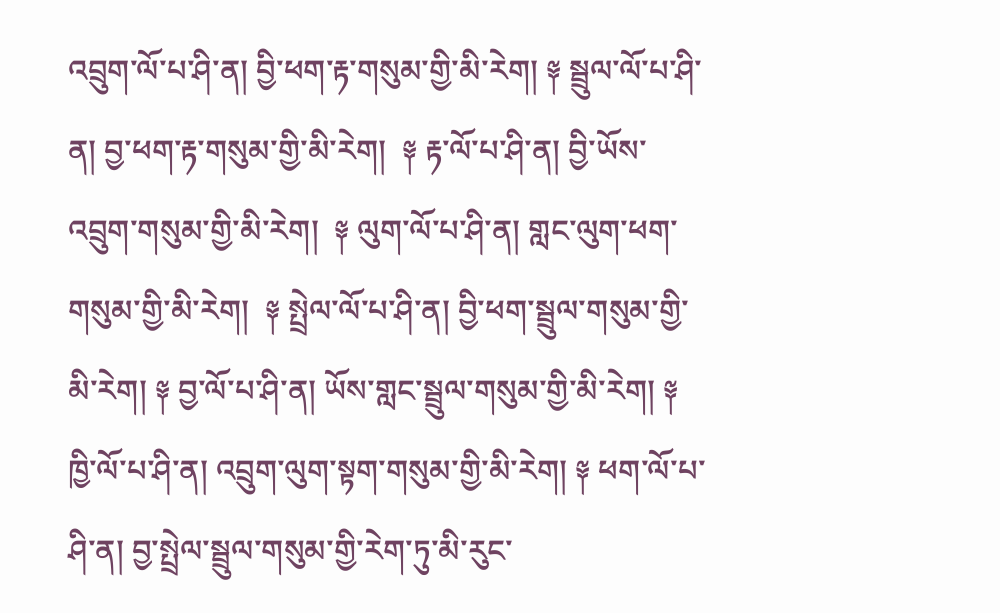འབྲུག་ལོ་པ་ཤི་ན། བྱི་ཕག་རྟ་གསུམ་གྱི་མི་རེག། ༈ སྦྲུལ་ལོ་པ་ཤི་ན། བྱ་ཕག་རྟ་གསུམ་གྱི་མི་རེག།  ༈ རྟ་ལོ་པ་ཤི་ན། བྱི་ཡོས་འབྲུག་གསུམ་གྱི་མི་རེག།  ༈ ལུག་ལོ་པ་ཤི་ན། གླང་ལུག་ཕག་གསུམ་གྱི་མི་རེག།  ༈ སྤྲེལ་ལོ་པ་ཤི་ན། བྱི་ཕག་སྦྲུལ་གསུམ་གྱི་མི་རེག། ༈ བྱ་ལོ་པ་ཤི་ན། ཡོས་གླང་སྦྲུལ་གསུམ་གྱི་མི་རེག། ༈ ཁྱི་ལོ་པ་ཤི་ན། འབྲུག་ལུག་སྟག་གསུམ་གྱི་མི་རེག། ༈ ཕག་ལོ་པ་ཤི་ན། བྱ་སྤྲེལ་སྦྲུལ་གསུམ་གྱི་རེག་ཏུ་མི་རུང་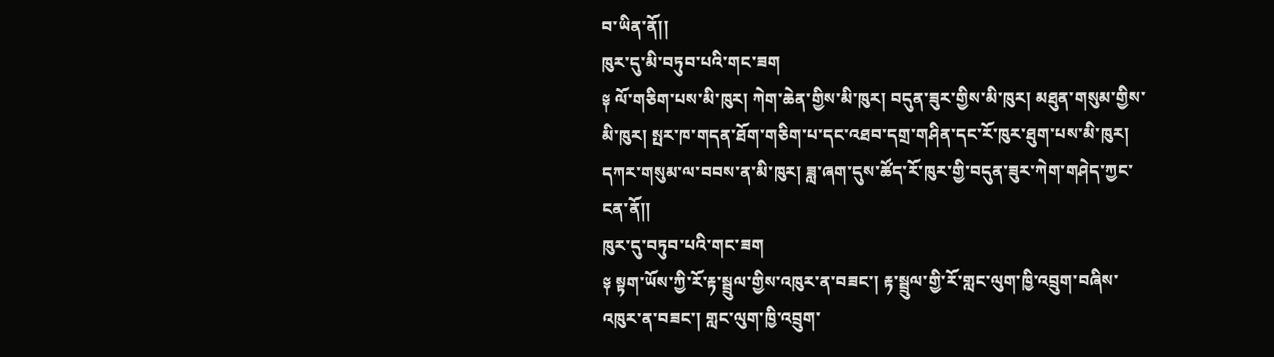བ་ཡིན་ནོ།།
ཁུར་དུ་མི་བཏུབ་པའི་གང་ཟག
༈ ལོ་གཅིག་པས་མི་ཁུར། ཀེག་ཆེན་གྱིས་མི་ཁུར། བདུན་ཟུར་གྱིས་མི་ཁུར། མཐུན་གསུམ་གྱིས་མི་ཁུར། སྤར་ཁ་གདན་ཐོག་གཅིག་པ་དང་འཐབ་དགྲ་གཤིན་དང་རོ་ཁུར་ཐུག་པས་མི་ཁུར། དཀར་གསུམ་ལ་བབས་ན་མི་ཁུར། ཟླ་ཞག་དུས་ཚོད་རོ་ཁུར་གྱི་བདུན་ཟུར་ཀེག་གཤེད་ཀྱང་ངན་ནོ།།
ཁུར་དུ་བཏུབ་པའི་གང་ཟག
༈ སྟག་ཡོས་ཀྱི་རོ་རྟ་སྦྲུལ་གྱིས་འཁུར་ན་བཟང་། རྟ་སྦྲུལ་གྱི་རོ་གླང་ལུག་ཁྱི་འབྲུག་བཞིས་འཁུར་ན་བཟང་། གླང་ལུག་ཁྱི་འབྲུག་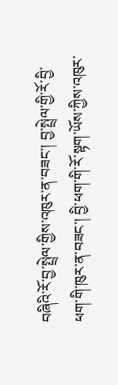བཞིའི་རོ་བྱ་སྤྲེལ་གྱིས་འཁུར་ན་བཟང་། བྱ་སྤྲེལ་གྱི་རོ་བྱི་ཕག་གི་ཁུར་ན་བཟང་། བྱི་ཕག་གི་རོ་སྟག་ཡོས་ཀྱིས་འཁུར་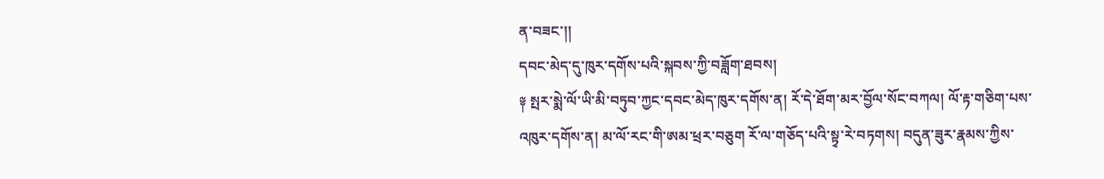ན་བཟང་།།
དབང་མེད་དུ་ཁུར་དགོས་པའི་སྐབས་ཀྱི་བཟློག་ཐབས།
༈ སྤར་སྨེ་ལོ་ཡི་མི་བཏུབ་ཀྱང་དབང་མེད་ཁུར་དགོས་ན། རོ་དེ་ཐོག་མར་བྱོལ་སོང་བཀལ། ལོ་རྟ་གཅིག་པས་འཁུར་དགོས་ན། མ་ལོ་རང་གི་ཨམ་ཕྲར་བཅུག རོ་ལ་གཅོད་པའི་སྟྭ་རེ་བཏགས། བདུན་ཟུར་རྣམས་ཀྱིས་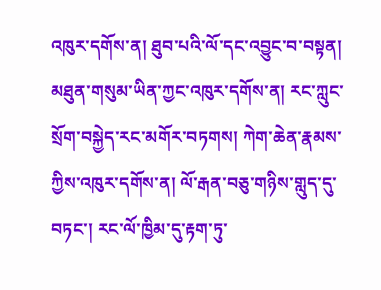འཁུར་དགོས་ན། ཐུབ་པའི་ལོ་དང་འབྱུང་བ་བསྟན། མཐུན་གསུམ་ཡིན་ཀྱང་འཁུར་དགོས་ན། རང་ཀླུང་སྲོག་བསྐྱེད་རང་མགོར་བཏགས། ཀེག་ཆེན་རྣམས་ཀྱིས་འཁུར་དགོས་ན། ལོ་རྒན་བཅུ་གཉིས་གླུད་དུ་བཏང་། རང་ལོ་ཁྱིམ་དུ་རྟག་ཏུ་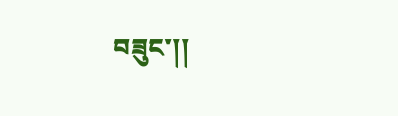བཟུང་།།